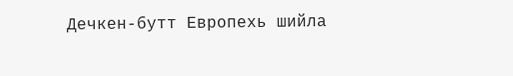Дечкен-бутт Европехь шийла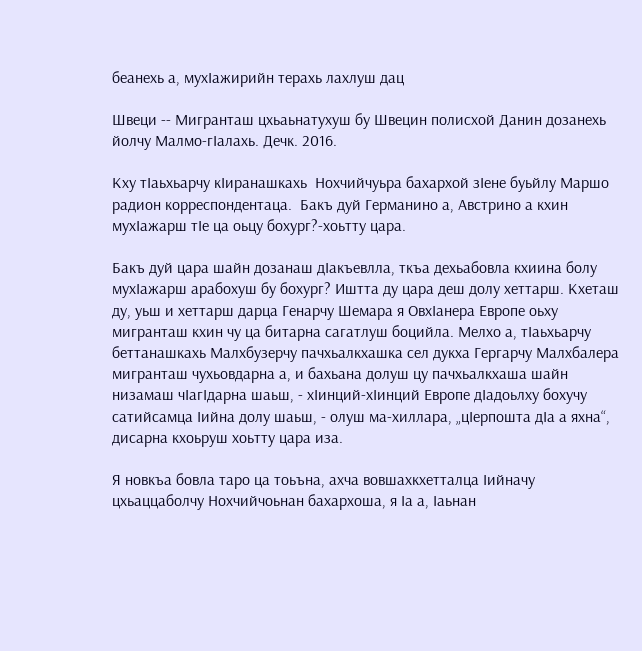беанехь а, мухIажирийн терахь лахлуш дац

Швеци -- Мигранташ цхьаьнатухуш бу Швецин полисхой Данин дозанехь йолчу Малмо-гIалахь. Дечк. 2016.

Кху тIаьхьарчу кIиранашкахь  Нохчийчуьра бахархой зIене буьйлу Маршо радион корреспондентаца.  Бакъ дуй Германино а, Австрино а кхин мухIажарш тIе ца оьцу бохург?-хоьтту цара.

Бакъ дуй цара шайн дозанаш дIакъевлла, ткъа дехьабовла кхиина болу мухIажарш арабохуш бу бохург? Иштта ду цара деш долу хеттарш. Кхеташ ду, уьш и хеттарш дарца Генарчу Шемара я ОвхIанера Европе оьху мигранташ кхин чу ца битарна сагатлуш боцийла. Мелхо а, тIаьхьарчу беттанашкахь Малхбузерчу пачхьалкхашка сел дукха Гергарчу Малхбалера мигранташ чухьовдарна а, и бахьана долуш цу пачхьалкхаша шайн низамаш чIагIдарна шаьш, - хIинций-хIинций Европе дIадоьлху бохучу сатийсамца Iийна долу шаьш, - олуш ма-хиллара, „цIерпошта дIа а яхна“, дисарна кхоьруш хоьтту цара иза.

Я новкъа бовла таро ца тоьъна, ахча вовшахкхетталца Iийначу цхьаццаболчу Нохчийчоьнан бахархоша, я Iа а, Iаьнан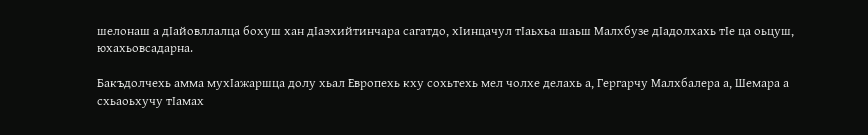шелонаш а дIайовллалца бохуш хан дIаэхийтинчара сагатдо, хIинцачул тIаьхьа шаьш Малхбузе дIадолхахь тIе ца оьцуш, юхахьовсадарна.

Бакъдолчехь амма мухIажаршца долу хьал Европехь кху сохьтехь мел чолхе делахь а, Гергарчу Малхбалера а, Шемара а схьаоьхучу тIамах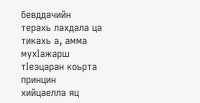бевддачийн терахь лахдала ца тикахь а, амма мухIажарш тIеэцаран коьрта принцин хийцаелла яц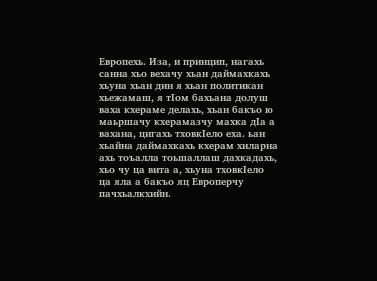Европехь. Иза, и принцип, нагахь санна хьо вехачу хьан даймахкахь хьуна хьан дин я хьан политикан хьежамаш, я тIом бахьана долуш ваха кхераме делахь, хьан бакъо ю маьршачу кхерамазчу махка дIа а вахана, цигахь тховкIело еха. ьан хьайна даймахкахь кхерам хиларна ахь тоъалла тоьшаллаш дахкадахь, хьо чу ца вита а, хьуна тховкIело ца яла а бакъо яц Европерчу пачхьалкхийн.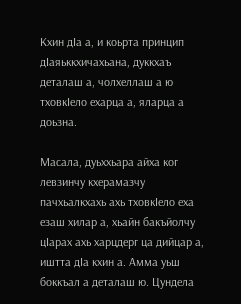Кхин дIа а, и коьрта принцип дIаяьккхичахьана, дуккхаъ деталаш а, чолхеллаш а ю тховкIело ехарца а, яларца а доьзна.

Масала, дуьххьара айха ког левзинчу кхерамазчу пачхьалкхахь ахь тховкIело еха езаш хилар а, хьайн бакъйолчу цIарах ахь харцдерг ца дийцар а, иштта дIа кхин а. Амма уьш боккъал а деталаш ю. Цундела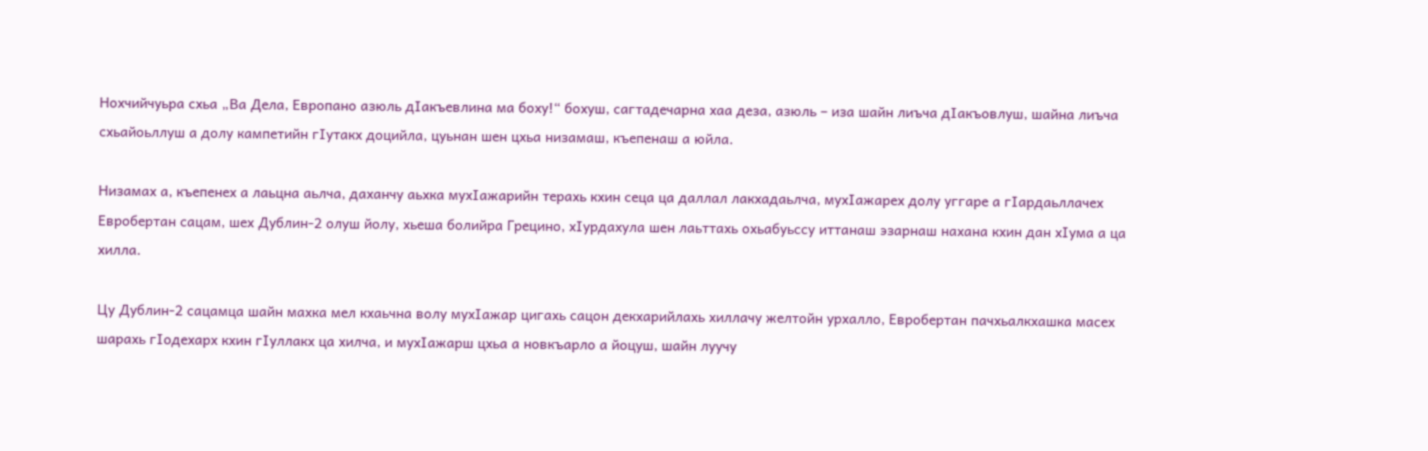Нохчийчуьра схьа „Ва Дела, Европано азюль дIакъевлина ма боху!“ бохуш, сагтадечарна хаа деза, азюль – иза шайн лиъча дIакъовлуш, шайна лиъча схьайоьллуш а долу кампетийн гIутакх доцийла, цуьнан шен цхьа низамаш, къепенаш а юйла.

Низамах а, къепенех а лаьцна аьлча, даханчу аьхка мухIажарийн терахь кхин сеца ца даллал лакхадаьлча, мухIажарех долу уггаре а гIардаьллачех Евробертан сацам, шех Дублин-2 олуш йолу, хьеша болийра Грецино, хIурдахула шен лаьттахь охьабуьссу иттанаш эзарнаш нахана кхин дан хIума а ца хилла.

Цу Дублин-2 сацамца шайн махка мел кхаьчна волу мухIажар цигахь сацон декхарийлахь хиллачу желтойн урхалло, Евробертан пачхьалкхашка масех шарахь гIодехарх кхин гIуллакх ца хилча, и мухIажарш цхьа а новкъарло а йоцуш, шайн луучу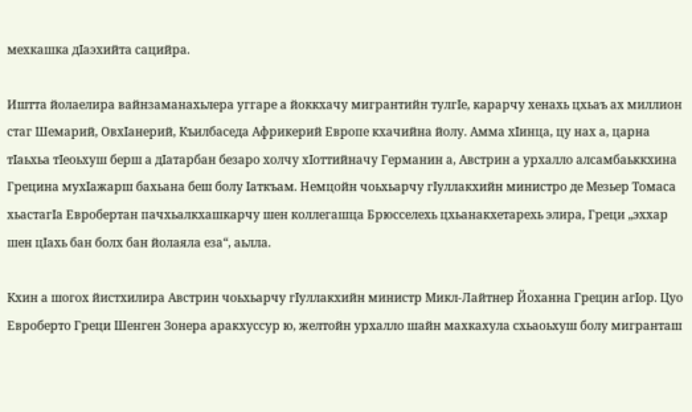мехкашка дIаэхийта сацийра.

Иштта йолаелира вайнзаманахьлера уггаре а йоккхачу мигрантийн тулгIе, карарчу хенахь цхьаъ ах миллион стаг Шемарий, ОвхIанерий, Къилбаседа Африкерий Европе кхачийна йолу. Амма хIинца, цу нах а, царна тIаьхьа тIеоьхуш берш а дIатарбан безаро холчу хIоттийначу Германин а, Австрин а урхалло алсамбаьккхина Грецина мухIажарш бахьана беш болу Iаткъам. Немцойн чоьхьарчу гIуллакхийн министро де Мезьер Томаса хьастагIа Евробертан пачхьалкхашкарчу шен коллегашца Брюсселехь цхьанакхетарехь элира, Греци „эххар шен цIахь бан болх бан йолаяла еза“, аьлла.

Кхин а шогох йистхилира Австрин чоьхьарчу гIуллакхийн министр Микл-Лайтнер Йоханна Грецин агIор. Цуо Евроберто Греци Шенген Зонера аракхуссур ю, желтойн урхалло шайн махкахула схьаоьхуш болу мигранташ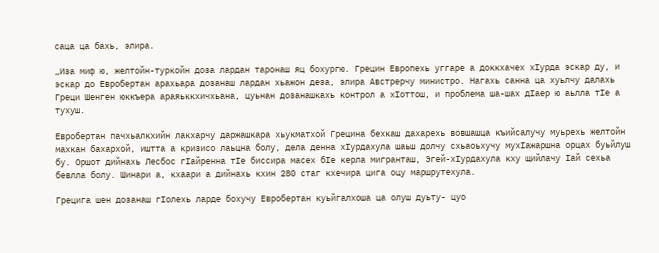саца ца бахь, элира.

„Иза миф ю, желтойн-туркойн доза лардан таронаш яц бохургю. Грецин Европехь уггаре а доккхачех хIурда эскар ду, и эскар до Евробертан арахьара дозанаш лардан хьажон деза, элира Австрерчу министро. Нагахь санна ца хуьлчу далахь Греци Шенген юккъера араяьккхичхьана, цуьнан дозанашкахь контрол а хIоттош, и проблема ша-шах дIаер ю аьлла тIе а тухуш.

Евробертан пачхьалкхийн лакхарчу даржашкара хьукматхой Грецина бехкаш дахарехь вовшашца къийсалучу муьрехь желтойн махкан бахархой, иштта а кризисо лаьцна болу, дела денна хIурдахула шаьш долчу схьаоьхучу мухIажаршна орцах буьйлуш бу. Оршот дийнахь Лесбос гIайренна тIе биссира масех бIе керла мигранташ, Эгей-хIурдахула кху щийлачу Iай сехьа бевлла болу. Шинари а, кхаари а дийнахь кхин 280 стаг кхечира цига оцу маршрутехула.

Грецига шен дозанаш гIолехь ларде бохучу Евробертан куьйгалхоша ца олуш дуьту- цуо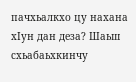пачхьалкхо цу нахана хIун дан деза? Шаьш схьабаьхкинчу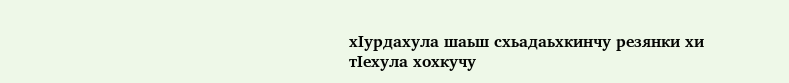хIурдахула шаьш схьадаьхкинчу резянки хи тIехула хохкучу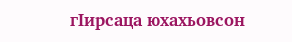гIирсаца юхахьовсон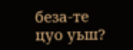беза-те цуо уьш?